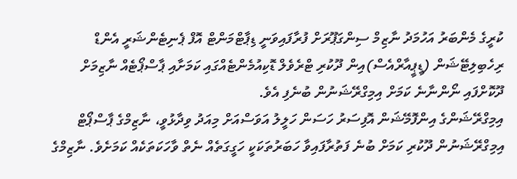ކުރީގެ މެންބަރު އަހުމަދު ނާޒިމް ސިންގަޕޫރަށް ފުރާފައިވަނީ ޑިޕާޓްމަންޓް އޮފް ޕެނިޓެންޝަރީ އެންޑް ރިހެބިލިޓޭޝަން (ޑީޕީއާރްއެސް)އިން ދޫކުރި ޓްރެވެލް ޑޮކިއުމެންޓެއްގައި ކަމަށާއި ޕާސްޕޯޓެއް ނާޒިމަށް ދޫކޮށްފައި ނޯންނާނެ ކަމަށް އިމިގްރޭޝަނުން ބުނެފި އެވެ.
އިމިގްރޭޝަންގެ އިންފޮމޭޝަން އޮފިސަރު ހަސަން ހަލީލު އަވަސްއަށް މިއަދު ވިދާޅުވީ، ނާޒިމްގެ ޕާސްޕޯޓް އިމިގްރޭޝަނުން ދޫކުރި ކަމަށް ބުނެ ފަތުރާފައިވާ ހަބަރުތަކަކީ ހަގީގަތެއް ނެތް ވާހަކަތަކެއް ކަމަށެވެ. ނާޒިމްގެ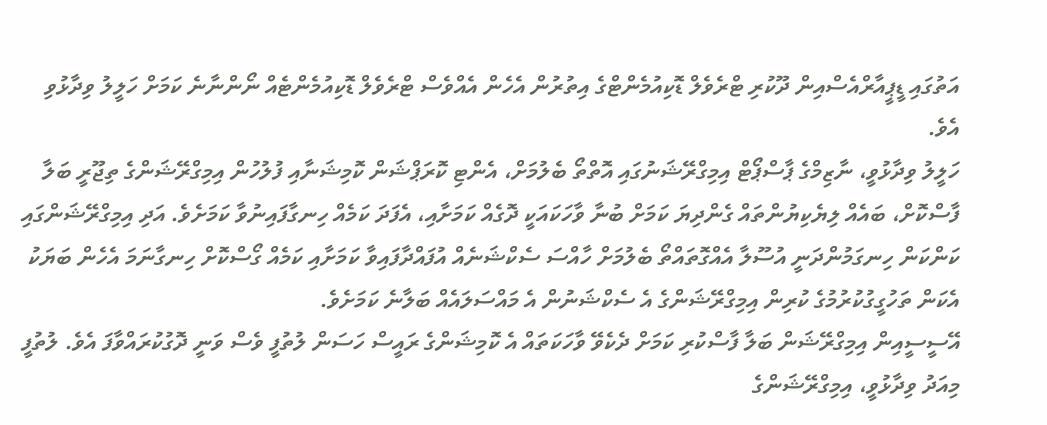އަތުގައި ޑީޕީއާރްއެސްއިން ދޫކުރި ޓްރެވެލް ޑޮކިއުމެންޓްގެ އިތުރުން އެހެން އެއްވެސް ޓްރެވެލް ޑޮކިއުމެންޓެއް ނޯންނާނެ ކަމަށް ހަލީލު ވިދާޅުވި އެވެ.
ހަލީލު ވިދާޅުވީ، ނާޒިމްގެ ޕާސްޕޯޓް އިމިގްރޭޝަނުގައި އޮތްތޯ ބެލުމަށް، އެންޓި ކޮރަޕްޝަން ކޮމިޝަނާއި ފުލުހުން އިމިގްރޭޝަންގެ ތިޖޫރީ ބަލާ ފާސްކޮށް، ބައެއް ލިޔެކިޔުންތައް ގެންދިޔަ ކަމަށް ބުނާ ވާހަކައަކީ ދޮގެއް ކަމަށާއި، އެފަދަ ކަމެއް ހިނގާފައިނުވާ ކަމަށެވެ. އަދި އިމިގްރޭޝަންގައި ކަންކަން ހިނގަމުންދަނީ އުސޫލާ އެއްގޮތައްތޯ ބެލުމަށް ހާއްސަ ސެކްޝަނެއް އުފައްދާފައިވާ ކަމަށާއި ކަމެއް ގޯސްކޮށް ހިނގާނަމަ އެހެން ބަޔަކު އެކަން ތަހުގީގުކުރުމުގެ ކުރިން އިމިގްރޭޝަންގެ އެ ސެކްޝަނުން އެ މައްސަލައެއް ބަލާނެ ކަމަށެވެ.
އޭސީސީއިން އިމިގްރޭޝަން ބަލާ ފާސްކުރި ކަމަށް ދެކެވޭ ވާހަކަތައް އެ ކޮމިޝަންގެ ރައީސް ހަސަން ލުތުފީ ވެސް ވަނީ ދޮގުކުރައްވާފަ އެވެ. ލުތުފީ މިއަދު ވިދާޅުވީ، އިމިގްރޭޝަންގެ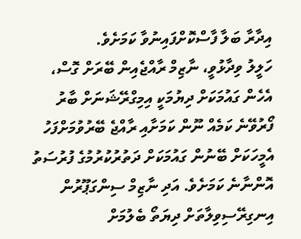އިދާރާ ބަލާ ފާސްކޮށްފައިނުވާ ކަމަށެވެ.
ހަލީލު ވިދާޅުވީ، ނާޒިމް ރާއްޖެއިން ބޭރަށް ގޮސް، އެހެން ގައުމަކަށް ދިޔުމަކީ އިމިގްރޭޝަނަށް ބާރު ފޯރުވޭނެ ކަމެއް ނޫން ކަމަށާއި ރާއްޖެ ބޭރުވުމަށްފަހު އެމީހަކަށް ބޭނުން ގައުމަކަށް ދަތުރުކުރުމުގެ ފުރުސަތު އޮންނާނެ ކަމަށެވެ. އަދި ނާޒިމް ސިންގަޕޫރުން އިނގިރޭސިވިލާތަށް ދިޔަތޯ ބެލުމަށް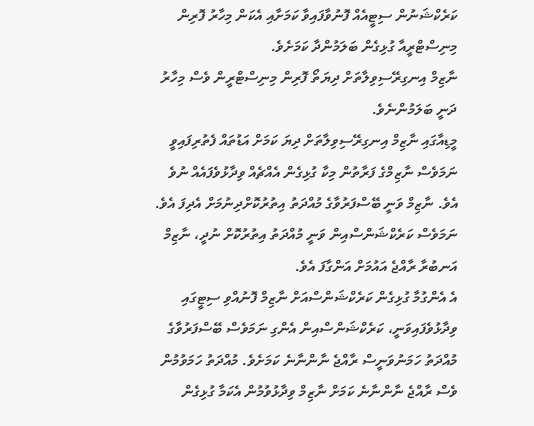ކަރެކްޝަނުން ސިޓީއެއް ފޮނުވާފައިވާ ކަމަށާއި އެކަން މިހާރު ފޮރިން މިނިސްޓްރީއާ ގުޅިގެން ބަލަމުންދާ ކަމަށެވެ.
ނާޒިމް އިނގިރޭސިވިލާތަށް ދިޔަތޯ ފޮރިން މިނިސްޓްރީން ވެސް މިހާރު ދަނީ ބަލަމުންނެވެ.
މީޑިއާގައި ނާޒިމް އިނގިރޭސިވިލާތަށް ދިޔަ ކަމަށް އަޑުތައް ފެތުރިފައިވީ ނަމަވެސް ނާޒިމްގެ ފަރާތުން މިކާ ގުޅިގެން އެއްޗެއް ވިދާޅުވެފައެއް ނުވެ އެވެ. ނާޒިމް ވަނީ ބޭސްފަރުވާގެ މުއްދަތު އިތުރުކޮށްދިނުމަށް އެދިފަ އެވެ. ނަމަވެސް ކަރެކްޝަންސްއިން ވަނީ މުއްދަތު އިތުރުކޮށް ނުދީ، ނާޒިމް އަނބުރާ ރާއްޖެ އައުމަށް އަންގާފަ އެވެ.
އެ އެންގުމާ ގުޅިގެން ކަރެކްޝަންސްއަށް ނާޒިމް ފޮނުއްވި ސިޓީގައި ވިދާޅުވެފައިވަނީ، ކަރެކްޝަންސްއިން އެންގި ނަމަވެސް ބޭސްފަރުވާގެ މުއްދަތު ހަމަނުވަނީސް ރާއްޖެ ނާންނާނެ ކަމަށެވެ. މުއްދަތު ހަމަވުމުން ވެސް ރާއްޖެ ނާންނާނެ ކަމަށް ނާޒިމް ވިދާޅުވުމުން އެކަމާ ގުޅިގެން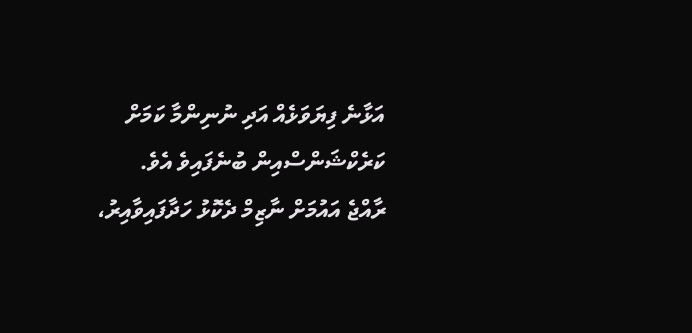އަޅާނެ ފިޔަވަޅެއް އަދި ނުނިންމާ ކަމަށް ކަރެކްޝަންސްއިން ބުނެފައިވެ އެވެ.
ރާއްޖެ އައުމަށް ނާޒިމް ދެކޮޅު ހަދާފައިވާއިރު،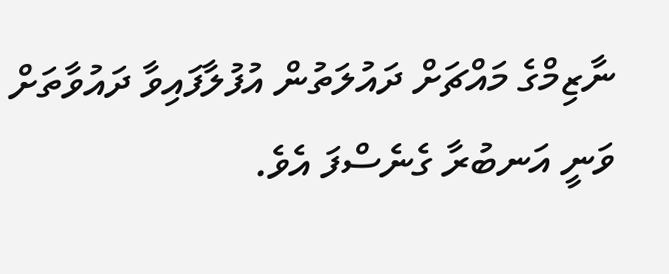ނާޒިމްގެ މައްޗަށް ދައުލަތުން އުފުލާފައިވާ ދައުވާތަށް ވަނީ އަނބުރާ ގެނެސްފަ އެވެ.